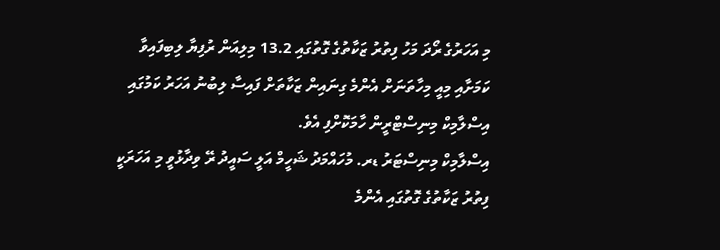މި އަހަރުގެ ރޯދަ މަހު ފިތުރު ޒަކާތުގެ ގޮތުގައި 13.2 މިލިއަން ރުފިޔާ ލިބިފައިވާ ކަމަށާއި މިއީ މިހާތަނަށް އެންމެ ގިނައިން ޒަކާތަށް ފައިސާ ލިބުނު އަހަރު ކަމުގައި އިސްލާމިކް މިނިސްޓްރީން ހާމަކޮށްފި އެވެ.
އިސްލާމިކް މިނިސްޓަރު ޑރ. މުހައްމަދު ޝަހީމް އަލީ ސައީދު ރޭ ވިދާޅުވީ މި އަހަރަކީ ފިތުރު ޒަކާތުގެ ގޮތުގައި އެންމެ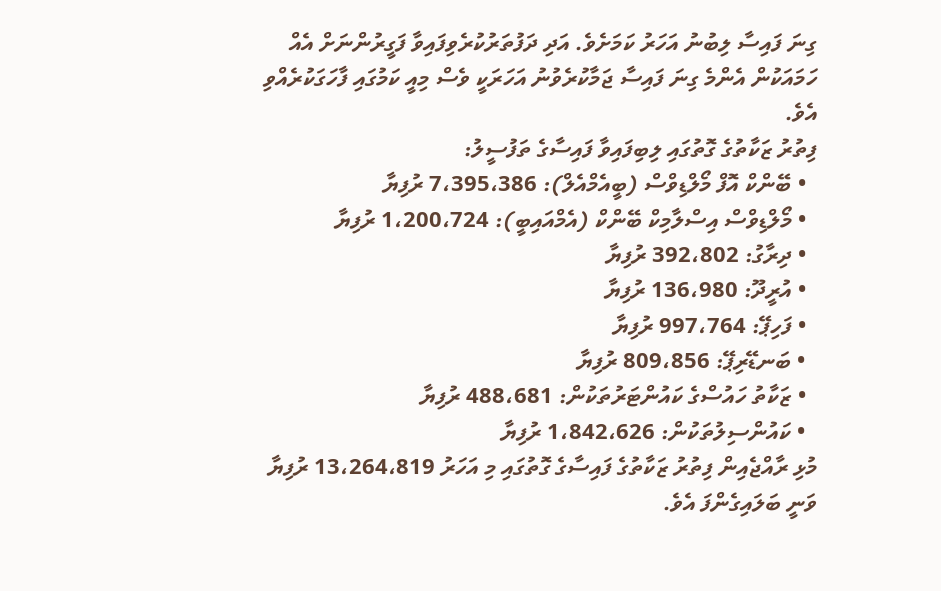ގިނަ ފައިސާ ލިބުނު އަހަރު ކަމަށެވެ. އަދި ދަފުތަރުކުރެވިފައިވާ ފަގީރުންނަށް އެއް ހަމައަކުން އެންމެ ގިނަ ފައިސާ ޖަމާކުރެވުނު އަހަރަކީ ވެސް މިއީ ކަމުގައި ފާހަގަކުރެއްވި އެވެ.
ފިތުރު ޒަކާތުގެ ގޮތުގައި ލިބިފައިވާ ފައިސާގެ ތަފުސީލު:
  • ބޭންކް އޮފް މޯލްޑިވްސް (ބީއެމްއެލް): 7،395،386 ރުފިޔާ
  • މޯލްޑިވްސް އިސްލާމިކް ބޭންކް (އެމްއައިބީ): 1،200،724 ރުފިޔާ
  • ދިރާގު: 392،802 ރުފިޔާ
  • އުރީދޫ: 136،980 ރުފިޔާ
  • ފަހިޕޭ: 997،764 ރުފިޔާ
  • ބަނޑޭރިޕޭ: 809،856 ރުފިޔާ
  • ޒަކާތު ހައުސްގެ ކައުންޓަރުތަކުން: 488،681 ރުފިޔާ
  • ކައުންސިލުތަކުން: 1،842،626 ރުފިޔާ
މުޅި ރާއްޖެއިން ފިތުރު ޒަކާތުގެ ފައިސާގެ ގޮތުގައި މި އަހަރު 13،264،819 ރުފިޔާ ވަނީ ބަލައިގެންފަ އެވެ.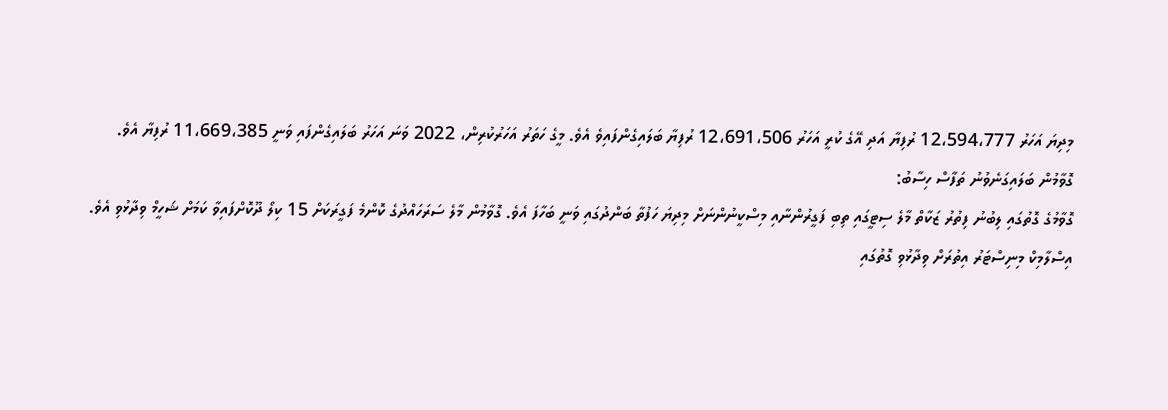މިދިޔަ އަހަރު 12،594،777 ރުފިޔާ އަދި އޭގެ ކުރީ އަހަރު 12،691،506 ރުފިޔާ ބަލައިގެންފައިވެ އެވެ. މީގެ ހަތަރު އަހަރުކުރިން، 2022 ވަނަ އަހަރު ބަލައިގެންފައި ވަނީ 11،669،385 ރުފިޔާ އެވެ.
ގޮވާމުން ބަލައިގަނެވުނު ތަފާސް ހިސާބު:
ގޮވާމުގެ ގޮތުގައި ލިބުނު ފިތުރު ޒަކާތް މާލެ ސިޓީގައި ތިބި ފަގީރުންނާއި މިސްކީނުންނަށް މިދިޔަ ހަފުތާ ބަންދުގައި ވަނީ ބަހާފަ އެވެ. ގޮވާމުން މާލެ ސަރަހައްދުގެ ކޮންމެ ފަގީރަކަށް 15 ކިލޯ ދޫކޮށްފައިވާ ކަމަށް ޝަހީމް ވިދާޅުވި އެވެ.
އިސްލާމިކް މިނިސްޓަރު އިތުރަށް ވިދާޅުވި ގޮތުގައި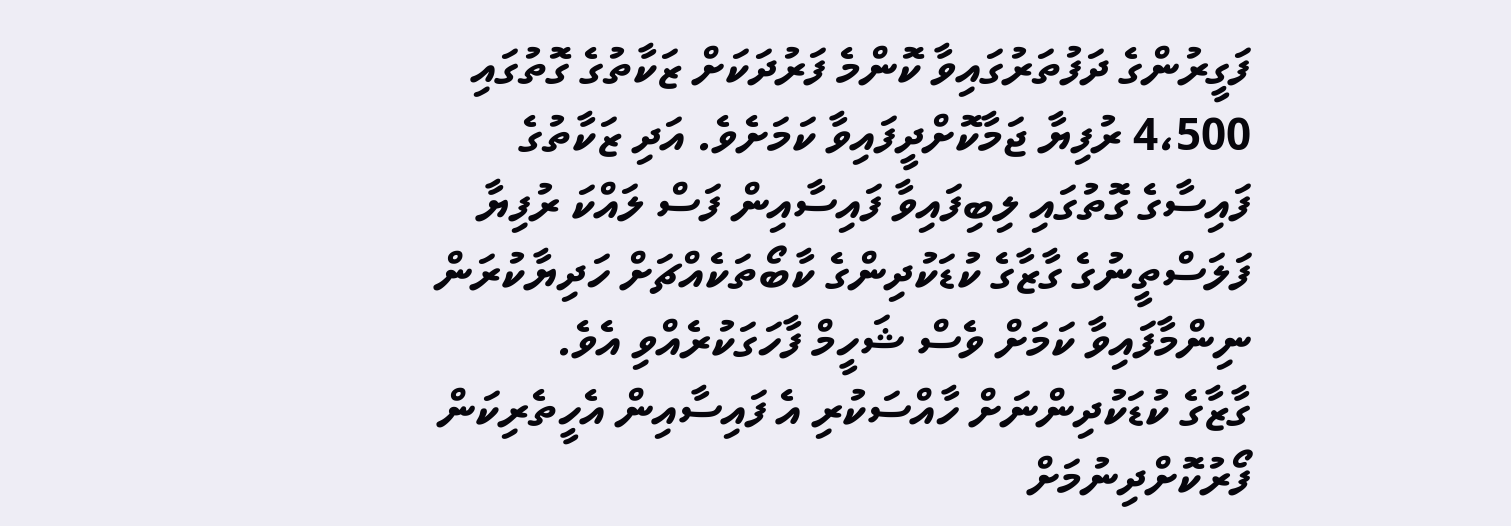ފަގީރުންގެ ދަފުތަރުގައިވާ ކޮންމެ ފަރުދަކަށް ޒަކާތުގެ ގޮތުގައި 4،500 ރުފިޔާ ޖަމާކޮށްދީފައިވާ ކަމަށެވެ. އަދި ޒަކާތުގެ ފައިސާގެ ގޮތުގައި ލިބިފައިވާ ފައިސާއިން ފަސް ލައްކަ ރުފިޔާ ފަލަސްތީނުގެ ގާޒާގެ ކުޑަކުދިންގެ ކާބޯތަކެއްޗަށް ހަދިޔާކުރަން ނިންމާފައިވާ ކަމަށް ވެސް ޝަހީމް ފާހަގަކުރެއްވި އެވެ.
ގާޒާގެ ކުޑަކުދިންނަށް ހާއްސަކުރި އެ ފައިސާއިން އެހީތެރިކަން ފޯރުކޮށްދިނުމަށް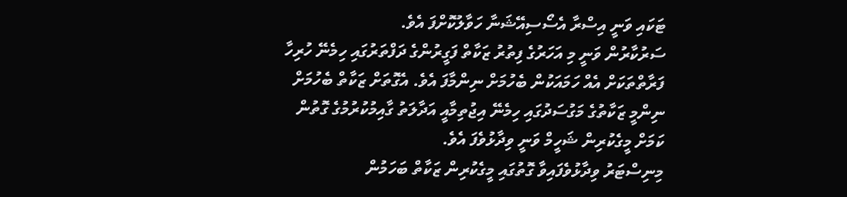ޓަކައި ވަނީ އިސްރާ އެސޯސިއޭޝަނާ ހަވާލުކޮށްފަ އެވެ.
ސަރުކާރުން ވަނީ މި އަހަރުގެ ފިތުރު ޒަކާތް ފަގީރުންގެ ދަފްތަރުގައި ހިމެނޭ ހުރިހާ ފަރާތްތަކަށް އެއް ހަމައަކުން ބެހުމަށް ނިންމާފަ އެވެ. އެގޮތަށް ޒަކާތް ބެހުމަށް ނިންމީ ޒަކާތުގެ މަގުސަދުގައި ހިމެނޭ އިޖުތިމާއީ އަދާލަތު ގާއިމުކުރުމުގެ ގޮތުން ކަމަށް މީގެކުރިން ޝަހީމް ވަނީ ވިދާޅުވެފަ އެވެ.
މިނިސްޓަރު ވިދާޅުވެފައިވާ ގޮތުގައި މީގެކުރިން ޒަކާތް ބަހަމުން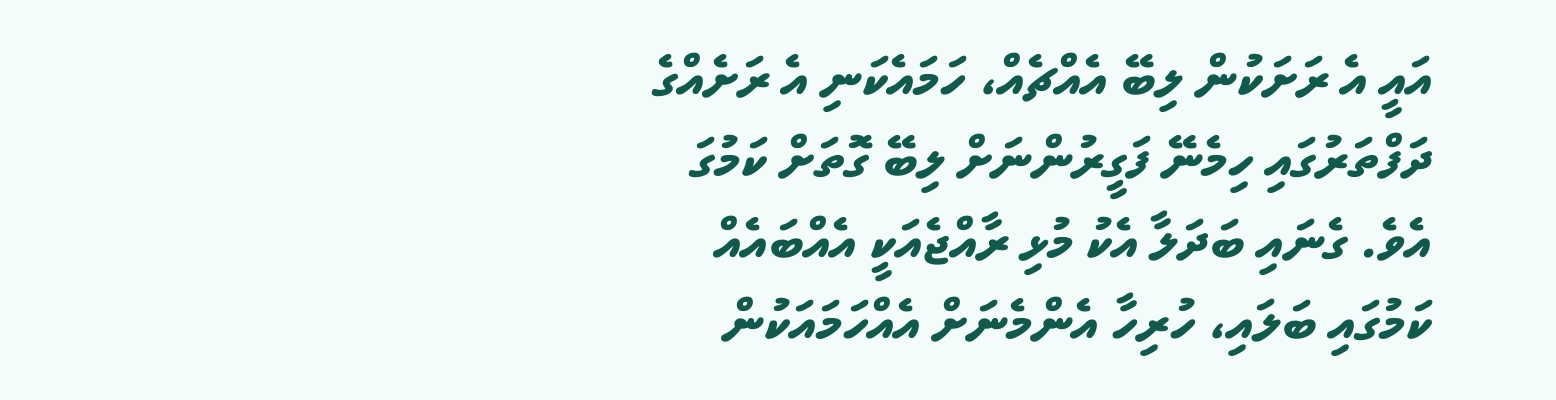އައީ އެ ރަށަކުން ލިބޭ އެއްޗެއް، ހަމައެކަނި އެ ރަށެއްގެ ދަފްތަރުގައި ހިމެނޭ ފަގީރުންނަށް ލިބޭ ގޮތަށް ކަމުގަ އެވެ. ގެނައި ބަދަލާ އެކު މުޅި ރާއްޖެއަކީ އެއްބައެއް ކަމުގައި ބަލައި، ހުރިހާ އެންމެނަށް އެއްހަމައަކުން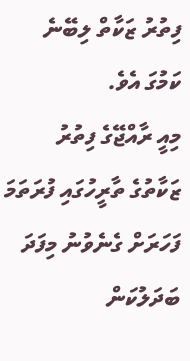ފިތުރު ޒަކާތް ލިބޭނެ ކަމުގަ އެވެ.
މިއީ ރާއްޖޭގެ ފިތުރު ޒަކާތުގެ ތާރީހުގައި ފުރަތަމަ ފަހަރަށް ގެނެވުނު މިފަދަ ބަދަލުކަން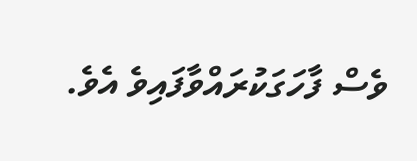ވެސް ފާހަގަކުރައްވާފައިވެ އެވެ.